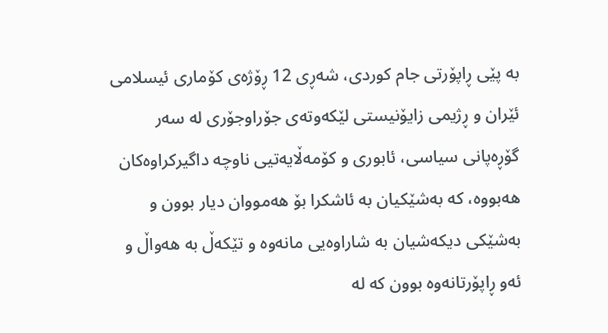بە پێی ڕاپۆرتی جام کوردی، شەڕی 12 ڕۆژەی کۆماری ئیسلامی ئێران و ڕژیمی زایۆنیستی لێکەوتەی جۆراوجۆری لە سەر گۆڕەپانی سیاسی، ئابوری و کۆمەڵایەتیی ناوچە داگیرکراوەکان هەبووە، کە بەشێکیان بە ئاشکرا بۆ هەمووان دیار بوون و بەشێکی دیکەشیان بە شاراوەیی مانەوە و تێکەڵ بە هەواڵ و ئەو ڕاپۆرتانەوە بوون کە لە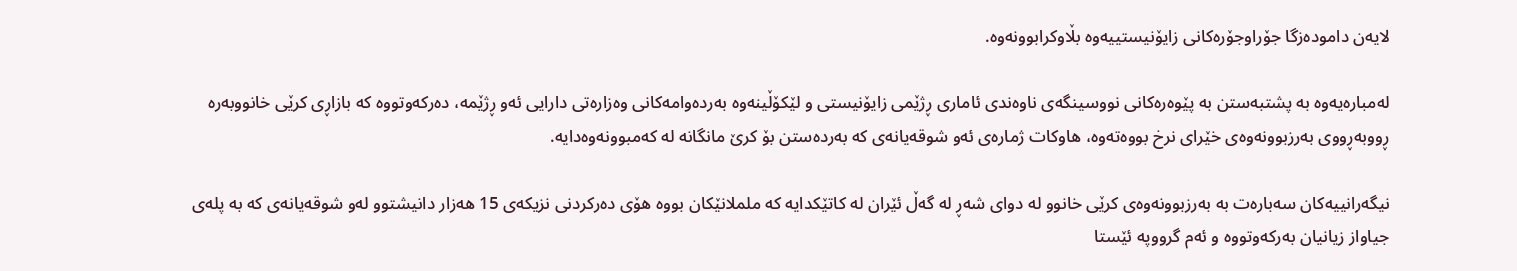لایەن دامودەزگا جۆراوجۆرەکانی زایۆنیستییەوە بڵاوکرابوونەوە.

لەمبارەیەوە بە پشتبەستن بە پێوەرەکانی نووسینگەی ناوەندی ئاماری ڕژێمی زایۆنیستی و لێکۆڵینەوە بەردەوامەکانی وەزارەتی دارایی ئەو ڕژێمە، دەرکەوتووە کە بازاڕی کرێی خانووبەرە ڕووبەڕووی بەرزبوونەوەی خێرای نرخ بووەتەوە، هاوکات ژمارەی ئەو شوقەیانەی کە بەردەستن بۆ کرێ مانگانە لە کەمبوونەوەدایە.

نیگەرانییەکان سەبارەت بە بەرزبوونەوەی کرێی خانوو لە دوای شەڕ لە گەڵ ئێران لە کاتێکدایە کە ململانێکان بووە هۆی دەرکردنی نزیکەی 15 هەزار دانیشتوو لەو شوقەیانەی کە بە پلەی جیاواز زیانیان بەرکەوتووە و ئەم گرووپە ئێستا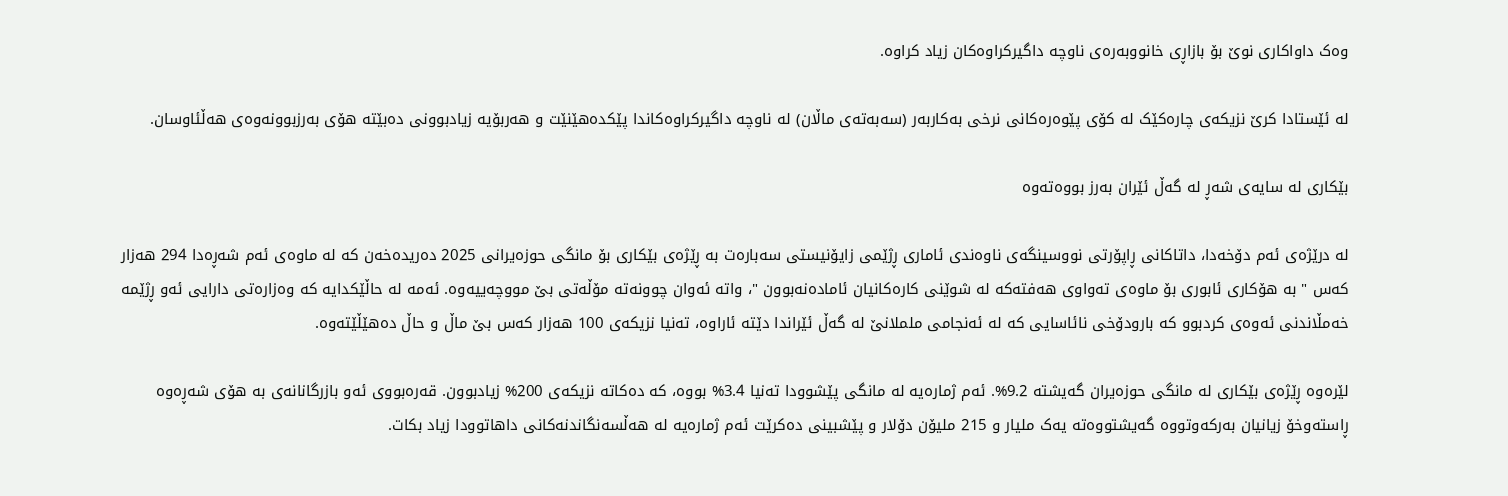وەک داواکاری نوێ بۆ بازاڕی خانووبەرەی ناوچە داگیرکراوەکان زیاد کراوە.

لە ئێستادا کرێ نزیکەی چارەکێک لە کۆی پێوەرەکانی نرخی بەکاربەر (سەبەتەی ماڵان) لە ناوچە داگیرکراوەکاندا پێکدەهێنێت و هەربۆیە زیادبوونی دەبێتە هۆی بەرزبوونەوەی هەڵئاوسان.

بێکاری لە سایەی شەڕ لە گەڵ ئێران بەرز بووەتەوە

لە درێژەی ئەم دۆخەدا، داتاکانی ڕاپۆرتی نووسینگەی ناوەندی ئاماری ڕژێمی زایۆنیستی سەبارەت بە ڕێژەی بێکاری بۆ مانگی حوزەیرانی 2025 دەریدەخەن کە لە ماوەی ئەم شەڕەدا 294 هەزار کەس " بە هۆکاری ئابوری بۆ ماوەی تەواوی هەفتەکە لە شوێنی کارەکانیان ئامادەنەبوون "، واتە ئەوان چوونەتە مۆڵەتی بێ مووچەییەوە. ئەمە لە حاڵێکدایە کە وەزارەتی دارایی ئەو ڕژێمە خەمڵاندنی ئەوەی کردبوو کە بارودۆخی نائاسایی کە لە ئەنجامی ململانێ لە گەڵ ئێراندا دێتە ئاراوە، تەنیا نزیکەی 100 هەزار کەس بێ ماڵ و حاڵ دەهێڵێتەوە.

لێرەوە ڕێژەی بێکاری لە مانگی حوزەیران گەیشتە 9.2%. ئەم ژمارەیە لە مانگی پێشوودا تەنیا 3.4% بووە، کە دەکاتە نزیکەی 200% زیادبوون. قەرەبووی ئەو بازرگانانەی بە هۆی شەڕەوە ڕاستەوخۆ زیانیان بەرکەوتووە گەیشتووەتە یەک ملیار و 215 ملیۆن دۆلار و پێشبینی دەکرێت ئەم ژمارەیە لە هەڵسەنگاندنەکانی داهاتوودا زیاد بکات.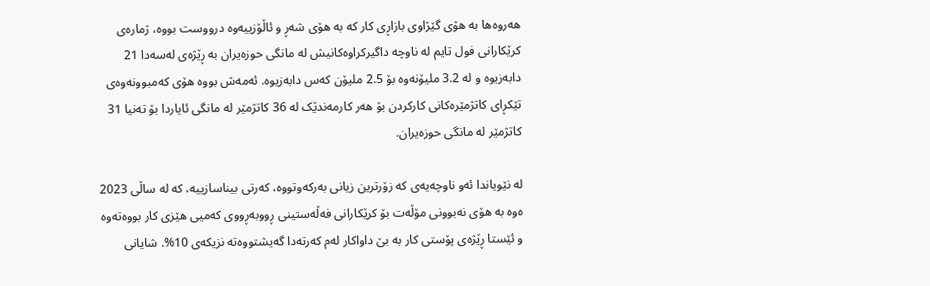هەروەها بە هۆی گێژاوی بازاڕی کار کە بە هۆی شەڕ و ئاڵۆزییەوە درووست بووە، ژمارەی کرێکارانی فول تایم لە ناوچە داگیرکراوەکانیش لە مانگی حوزەیران بە ڕێژەی لەسەدا 21 دابەزیوە و لە 3.2 ملیۆنەوە بۆ 2.5 ملیۆن کەس دابەزیوە. ئەمەش بووە هۆی کەمبوونەوەی تێکڕای کاتژمێرەکانی کارکردن بۆ هەر کارمەندێک لە 36 کاتژمێر لە مانگی ئایاردا بۆ تەنیا 31 کاتژمێر لە مانگی حوزەیران.

لە نێویاندا ئەو ناوچەیەی کە زۆرترین زیانی بەرکەوتووە، کەرتی بیناسازییە، کە لە ساڵی 2023 ەوە بە هۆی نەبوونی مۆڵەت بۆ کرێکارانی فەڵەستینی ڕووبەڕووی کەمیی هێزی کار بووەتەوە و ئێستا ڕێژەی پۆستی کار بە بێ داواکار لەم کەرتەدا گەیشتووەتە نزیکەی 10%. شایانی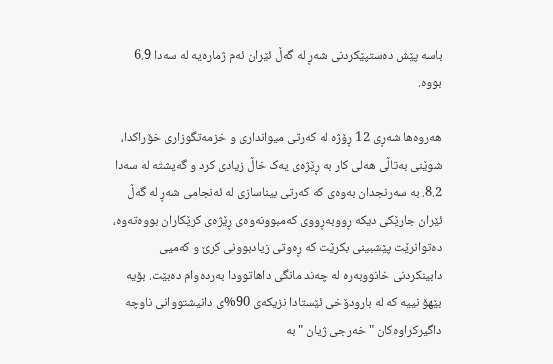باسە پێش دەستپێکردنی شەڕ لە گەڵ ئێران ئەم ژمارەیە لە سەدا 6.9 بووە.

هەروەها شەڕی 12 ڕۆژە لە کەرتی میوانداری و خزمەتگوزاری خۆراکدا، شوێنی بەتاڵی هەلی کار بە ڕێژەی یەک خاڵ زیادی کرد و گەیشتە لە سەدا 8.2. بە سەرنجدان بەوەی کە کەرتی بیناسازی لە ئەنجامی شەڕ لە گەڵ ئێران جارێکی دیکە ڕووبەڕووی کەمبوونەوەی ڕێژەی کرێکاران بووەتەوە، دەتوانرێت پێشبینی بکرێت کە ڕەوتی زیادبوونی کرێ و کەمیی دابینکردنی خانووبەرە لە چەند مانگی داهاتوودا بەردەوام دەبێت. بۆیە بێهۆ نییە کە لە بارودۆخی ئێستادا نزیکەی 90%ی دانیشتووانی ناوچە داگیرکراوەکان " خەرجی ژیان " بە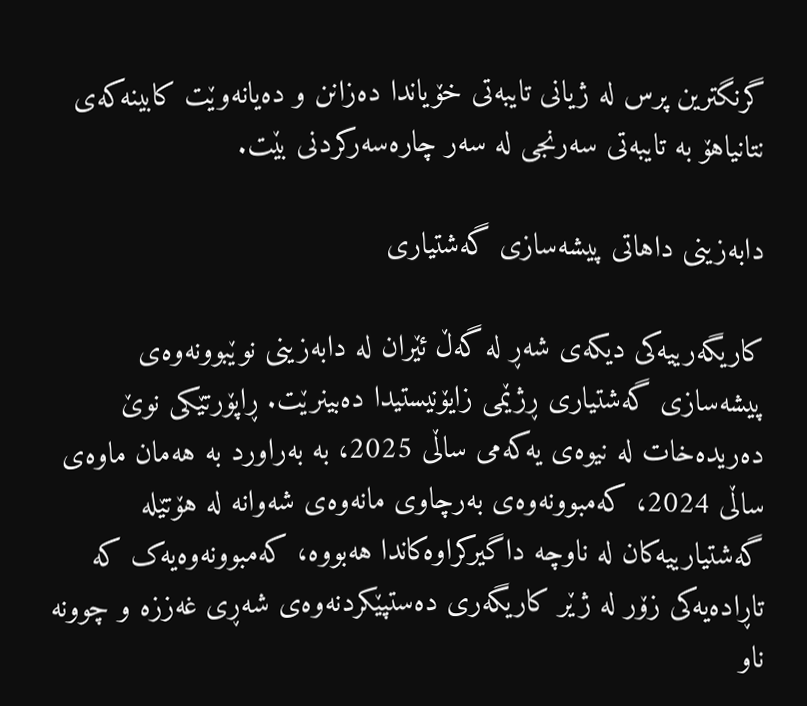گرنگترین پرس لە ژیانی تایبەتی خۆیاندا دەزانن و دەیانەوێت کابینەکەی نتانیاهۆ بە تایبەتی سەرنجی لە سەر چارەسەرکردنی بێت.

دابەزینی داهاتی پیشەسازی گەشتیاری

کاریگەرییەکی دیکەی شەڕ لە گەڵ ئێران لە دابەزینی نوێبوونەوەی پیشەسازی گەشتیاری ڕژێمی زایۆنیستیدا دەبینرێت. ڕاپۆرتێکی نوێ دەریدەخات لە نیوەی یەکەمی ساڵی 2025، بە بەراورد بە هەمان ماوەی ساڵی 2024، کەمبوونەوەی بەرچاوی مانەوەی شەوانە لە هۆتێلە گەشتیارییەکان لە ناوچە داگیرکراوەکاندا هەبووە، کەمبوونەوەیەک کە تاڕادەیەکی زۆر لە ژێر کاریگەری دەستپێکردنەوەی شەڕی غەززە و چوونە ناو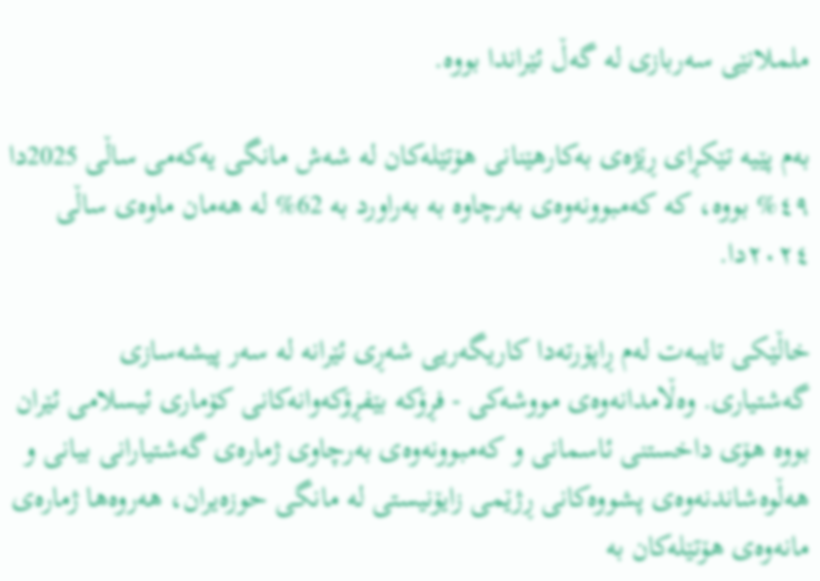ململانێی سەربازی لە گەڵ ئێراندا بووە.

بەم پێیە تێکڕای ڕێژەی بەکارهێنانی هۆتێلەکان لە شەش مانگی یەکەمی ساڵی 2025دا ٤٩% بووە، کە کەمبوونەوەی بەرچاوە بە بەراورد بە 62% لە هەمان ماوەی ساڵی ٢٠٢٤دا.

خاڵێکی تایبەت لەم ڕاپۆرتەدا کاریگەریی شەڕی ئێرانە لە سەر پیشەسازی گەشتیاری. وەڵامدانەوەی مووشەکی - فڕۆکە بێفڕۆکەوانەکانی کۆماری ئیسلامی ئێران بووە هۆی داخستنی ئاسمانی و کەمبوونەوەی بەرچاوی ژمارەی گەشتیارانی بیانی و هەڵوەشاندنەوەی پشووەکانی ڕژێمی زایۆنیستی لە مانگی حوزەیران، هەروەها ژمارەی مانەوەی هۆتێلەکان بە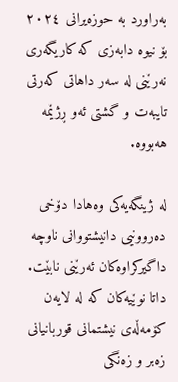بەراورد بە حوزەیرانی ٢٠٢٤ بۆ نیوە دابەزی کە کاریگەری نەرێنی لە سەر داهاتی کەرتی تایبەت و گشتی ئەو ڕژێمە هەبووە.

لە ژینگەیەکی وەهادا دۆخی دەروونیی دانیشتووانی ناوچە داگیرکراوەکان ئەرێنی نابێت. داتا نوێیەکان کە لە لایەن کۆمەڵەی نیشتمانی قوربانیانی زەبر و زەنگی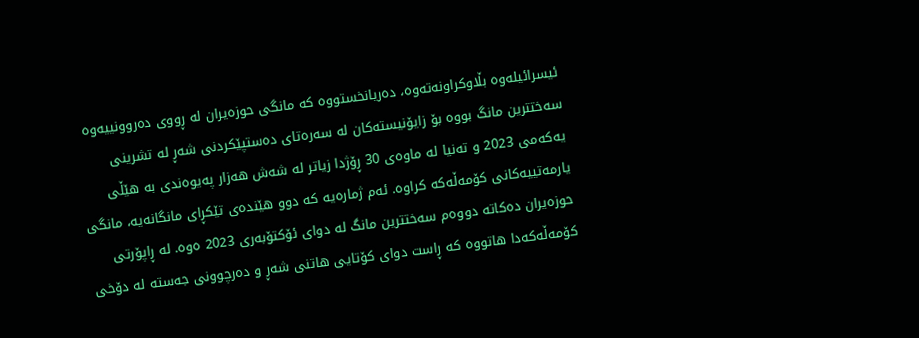ئیسرائیلەوە بڵاوکراونەتەوە، دەریانخستووە کە مانگی حوزەیران لە ڕووی دەروونییەوە سەختترین مانگ بووە بۆ زایۆنیستەکان لە سەرەتای دەستپێکردنی شەڕ لە تشرینی یەکەمی 2023 و تەنیا لە ماوەی 30 ڕۆژدا زیاتر لە شەش هەزار پەیوەندی بە هێڵی یارمەتییەکانی کۆمەڵەکە کراوە. ئەم ژمارەیە کە دوو هێندەی تێکڕای مانگانەیە، مانگی حوزەیران دەکاتە دووەم سەختترین مانگ لە دوای ئۆکتۆبەری 2023 ەوە. لە ڕاپۆرتی کۆمەڵەکەدا هاتووە کە ڕاست دوای کۆتایی هاتنی شەڕ و دەرچوونی جەستە لە دۆخی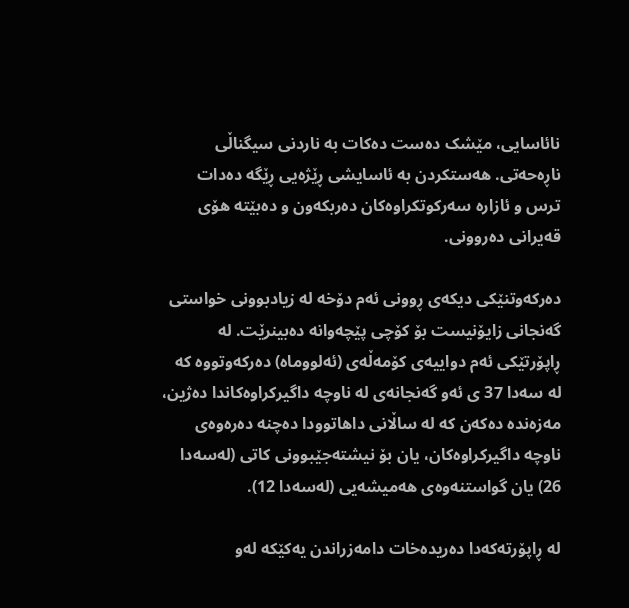نائاسایی، مێشک دەست دەکات بە ناردنی سیگناڵی ناڕەحەتی. هەستکردن بە ئاسایشی ڕێژەیی ڕێگە دەدات ترس و ئازارە سەرکوتکراوەکان دەربکەون و دەبێتە هۆی قەیرانی دەروونی.

دەرکەوتنێکی دیکەی ڕوونی ئەم دۆخە لە زیادبوونی خواستی گەنجانی زایۆنیست بۆ کۆچی پێچەوانە دەبینرێت. لە ڕاپۆرتێکی ئەم دواییەی کۆمەڵەی (ئەلووماە) دەرکەوتووە کە لە سەدا 37 ی ئەو گەنجانەی لە ناوچە داگیرکراوەکاندا دەژین، مەزەندە دەکەن کە لە ساڵانی داهاتوودا دەچنە دەرەوەی ناوچە داگیرکراوەکان، یان بۆ نیشتەجێبوونی کاتی (لەسەدا 26) یان گواستنەوەی هەمیشەیی (لەسەدا 12).

لە ڕاپۆرتەکەدا دەریدەخات دامەزراندن یەکێکە لەو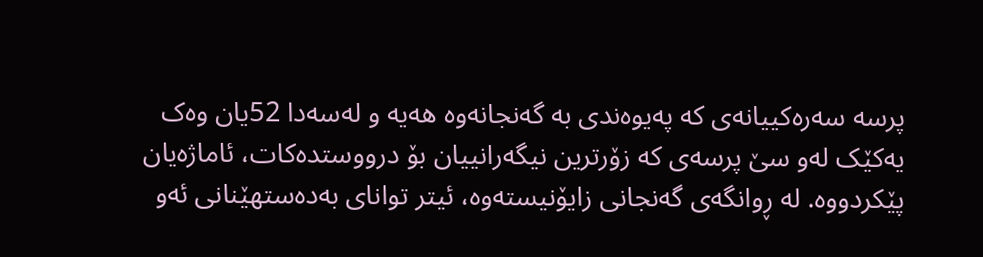پرسە سەرەکییانەی کە پەیوەندی بە گەنجانەوە هەیە و لەسەدا 52یان وەک یەکێک لەو سێ پرسەی کە زۆرترین نیگەرانییان بۆ درووستدەکات، ئاماژەیان پێکردووە. لە ڕوانگەی گەنجانی زایۆنیستەوە، ئیتر توانای بەدەستهێنانی ئەو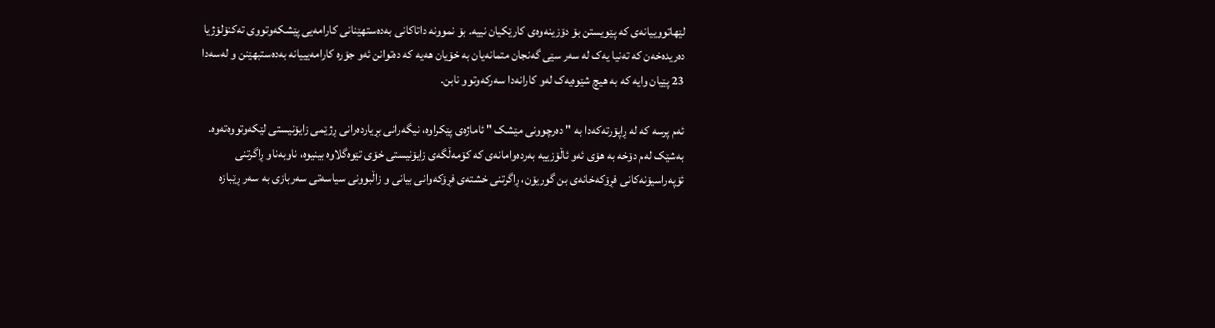لێهاتووییانەی کە پێویستن بۆ دۆزینەوەی کارێکیان نییە. بۆ نموونە داتاکانی بەدەستهێنانی کارامەیی پێشکەوتووی تەکنۆلۆژیا دەریدەخەن کە تەنیا یەک لە سەر سێی گەنجان متمانەیان بە خۆیان هەیە کە دەتوانن ئەو جۆرە کارامەیییانە بەدەستبهێنن و لەسەدا 23 پێیان وایە کە بە هیچ شێوەیەک لەو کارانەدا سەرکەوتوو نابن.

ئەم پرسە کە لە ڕاپۆرتەکەدا بە " دەرچوونی مێشک " ئاماژەی پێکراوە، نیگەرانی بڕیاردەرانی ڕژێمی زایۆنیستی لێکەوتووەتەوە. بەشێک لەم دۆخە بە هۆی ئەو ئاڵۆزییە بەردەوامانەی کە کۆمەڵگەی زایۆنیستی خۆی تێوەگلاوە بینیوە، ناوبەناو ڕاگرتنی ئۆپەراسیۆنەکانی فڕۆکەخانەی بن گوریۆن، ڕاگرتنی خشتەی فڕۆکەوانی بیانی و زاڵبوونی سیاسەتی سەربازی بە سەر ڕێبازە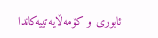ئابوری و کۆمەڵایەتییەکاندا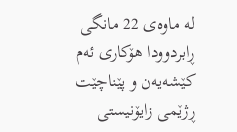لە ماوەی 22 مانگی ڕابردوودا هۆکاری ئەم کێشەیەن و پێناچێت ڕژێمی زایۆنیستی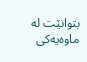بتوانێت لە ماوەیەکی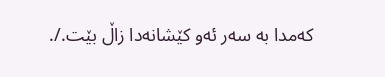کەمدا بە سەر ئەو کێشانەدا زاڵ بێت./.